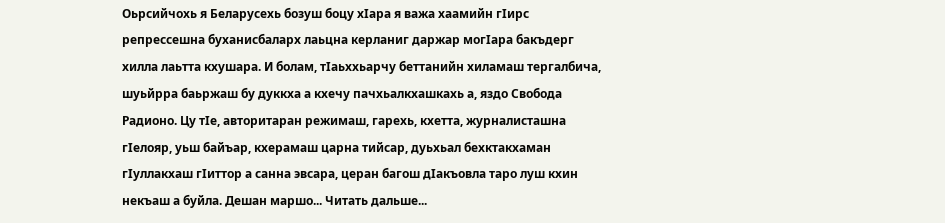Оьрсийчохь я Беларусехь бозуш боцу хIара я важа хаамийн гIирс репрессешна буханисбаларх лаьцна керланиг даржар могIара бакъдерг хилла лаьтта кхушара. И болам, тIаьххьарчу беттанийн хиламаш тергалбича, шуьйрра баьржаш бу дуккха а кхечу пачхьалкхашкахь а, яздо Свобода Радионо. Цу тIе, авторитаран режимаш, гарехь, кхетта, журналисташна гIелояр, уьш байъар, кхерамаш царна тийсар, дуьхьал бехктакхаман гIуллакхаш гIиттор а санна эвсара, церан багош дIакъовла таро луш кхин некъаш а буйла. Дешан маршо... Читать дальше...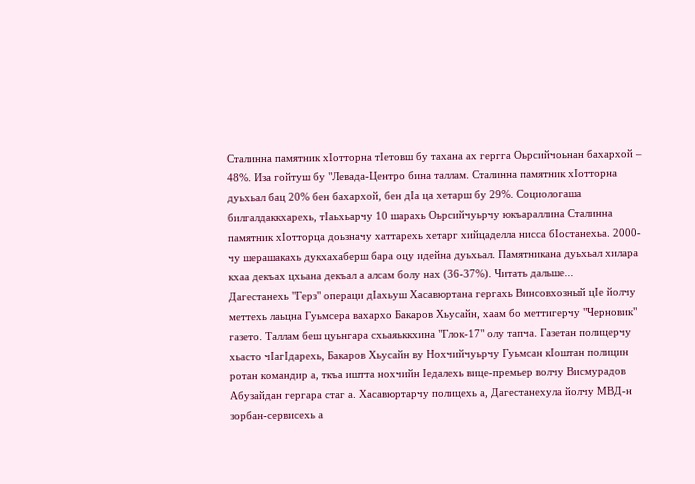Сталинна памятник хIотторна тIетовш бу тахана ах гергга Оьрсийчоьнан бахархой – 48%. Иза гойтуш бу "Левада-Центро бина таллам. Сталинна памятник хIотторна дуьхьал бац 20% бен бахархой, бен дIа ца хетарш бу 29%. Социологаша билгалдаккхарехь, тIаьхьарчу 10 шарахь Оьрсийчуьрчу юкъараллина Сталинна памятник хIотторца доьзначу хаттарехь хетарг хийцаделла нисса бIостанехьа. 2000-чу шерашакахь дукхахаберш бара оцу идейна дуьхьал. Памятникана дуьхьал хилара кхаа декъах цхьана декъал а алсам болу нах (36-37%). Читать дальше...
Дагестанехь "Герз" операци дIахьуш Хасавюртана гергахь Винсовхозный цIе йолчу меттехь лаьцна Гуьмсера вахархо Бакаров Хьусайн, хаам бо меттигерчу "Черновик" газето. Таллам беш цуьнгара схьаяьккхина "Глок-17" олу тапча. Газетан полицерчу хьасто чIагIдарехь, Бакаров Хьусайн ву Нохчийчуьрчу Гуьмсан кIоштан полицин ротан командир а, ткъа иштта нохчийн Iедалехь вице-премьер волчу Висмурадов Абузайдан гергара стаг а. Хасавюртарчу полицехь а, Дагестанехула йолчу МВД-н зорбан-сервисехь а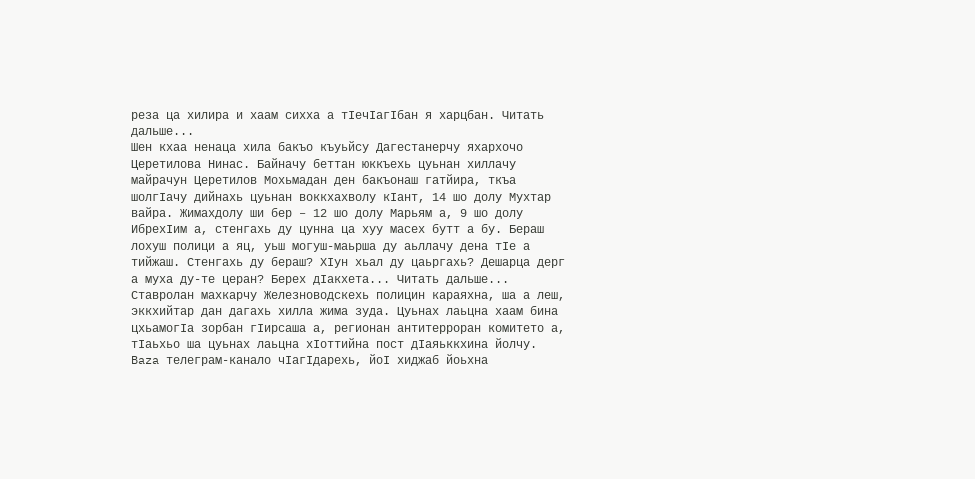реза ца хилира и хаам сихха а тIечIагIбан я харцбан. Читать дальше...
Шен кхаа ненаца хила бакъо къуьйсу Дагестанерчу яхархочо Церетилова Нинас. Байначу беттан юккъехь цуьнан хиллачу майрачун Церетилов Мохьмадан ден бакъонаш гатйира, ткъа шолгIачу дийнахь цуьнан воккхахволу кIант, 14 шо долу Мухтар вайра. Жимахдолу ши бер – 12 шо долу Марьям а, 9 шо долу ИбрехIим а, стенгахь ду цунна ца хуу масех бутт а бу. Бераш лохуш полици а яц, уьш могуш-маьрша ду аьллачу дена тIе а тийжаш. Стенгахь ду бераш? ХIун хьал ду цаьргахь? Дешарца дерг а муха ду-те церан? Берех дIакхета... Читать дальше...
Ставролан махкарчу Железноводскехь полицин караяхна, ша а леш, эккхийтар дан дагахь хилла жима зуда. Цуьнах лаьцна хаам бина цхьамогIа зорбан гIирсаша а, регионан антитерроран комитето а, тIаьхьо ша цуьнах лаьцна хIоттийна пост дIаяьккхина йолчу. Baza телеграм-канало чIагIдарехь, йоI хиджаб йоьхна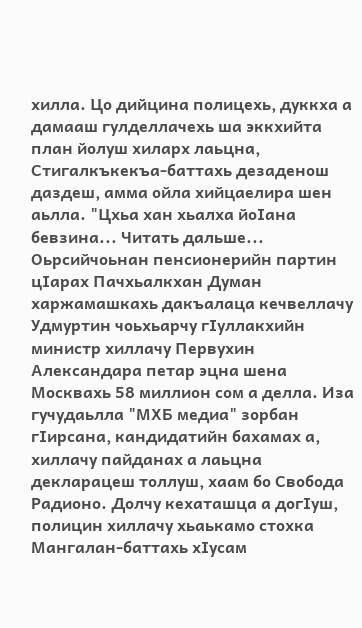хилла. Цо дийцина полицехь, дуккха а дамааш гулделлачехь ша эккхийта план йолуш хиларх лаьцна, Стигалкъкекъа-баттахь дезаденош даздеш, амма ойла хийцаелира шен аьлла. "Цхьа хан хьалха йоIана бевзина... Читать дальше...
Оьрсийчоьнан пенсионерийн партин цIарах Пачхьалкхан Думан харжамашкахь дакъалаца кечвеллачу Удмуртин чоьхьарчу гIуллакхийн министр хиллачу Первухин Александара петар эцна шена Москвахь 58 миллион сом а делла. Иза гучудаьлла "МХБ медиа" зорбан гIирсана, кандидатийн бахамах а, хиллачу пайданах а лаьцна декларацеш толлуш, хаам бо Свобода Радионо. Долчу кехаташца а догIуш, полицин хиллачу хьаькамо стохка Мангалан-баттахь хIусам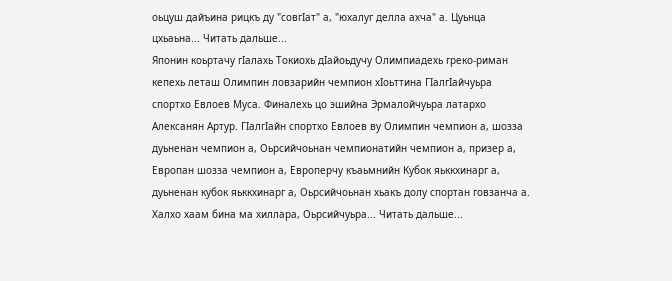оьцуш дайъина рицкъ ду "совгIат" а, "юхалуг делла ахча" а. Цуьнца цхьаьна... Читать дальше...
Японин коьртачу гIалахь Токиохь дIайоьдучу Олимпиадехь греко-риман кепехь леташ Олимпин ловзарийн чемпион хIоьттина ГIалгIайчуьра спортхо Евлоев Муса. Финалехь цо эшийна Эрмалойчуьра латархо Алексанян Артур. ГIалгIайн спортхо Евлоев ву Олимпин чемпион а, шозза дуьненан чемпион а, Оьрсийчоьнан чемпионатийн чемпион а, призер а, Европан шозза чемпион а, Европерчу къаьмнийн Кубок яьккхинарг а, дуьненан кубок яьккхинарг а, Оьрсийчоьнан хьакъ долу спортан говзанча а. Халхо хаам бина ма хиллара, Оьрсийчуьра... Читать дальше...